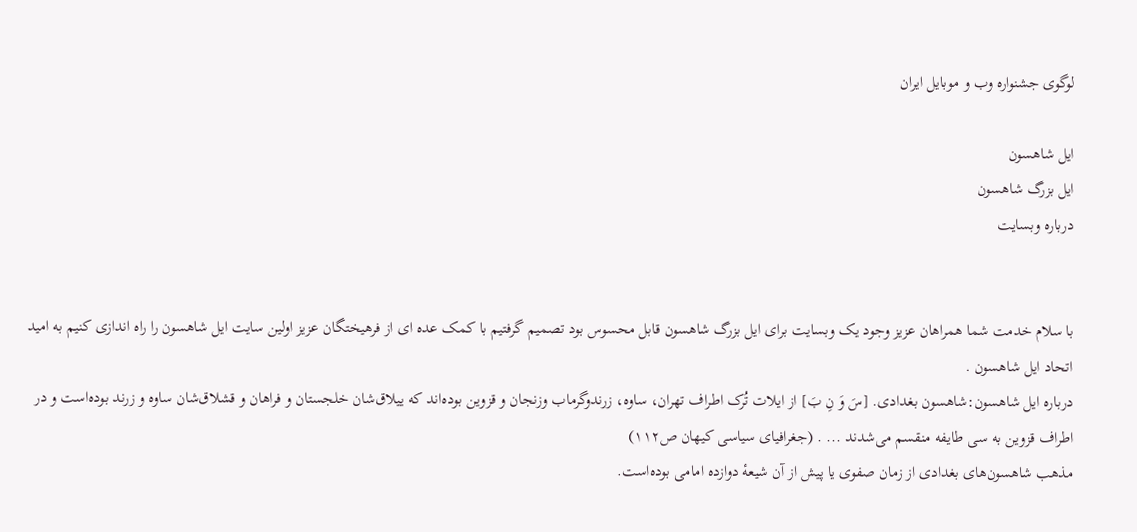لوگوی جشنواره وب و موبایل ایران

ایل شاهسون
ایل بزرگ شاهسون
درباره وبسایت


با سلام خدمت شما همراهان عزیز وجود یک وبسایت برای ایل بزرگ شاهسون قابل محسوس بود تصمیم گرفتیم با کمک عده ای از فرهیختگان عزیز اولین سایت ایل شاهسون را راه اندازی کنیم به امید اتحاد ایل شاهسون .
درباره ایل شاهسون:شاهسون بغدادی. [سَ وَ نِ بَ] از ایلات تُرک اطراف تهران، ساوه، زرندوگرماب وزنجان و قزوین بوده‌اند که ییلاق‌شان خلجستان و فراهان و قشلاق‌شان ساوه و زرند بوده‌است و در اطراف قزوین به سی طایفه منقسم می‌شدند ... . (جغرافیای سیاسی کیهان ص۱۱۲)
مذهب شاهسون‌های بغدادی از زمان صفوی یا پیش از آن شیعهٔ دوازده امامی بوده‌است.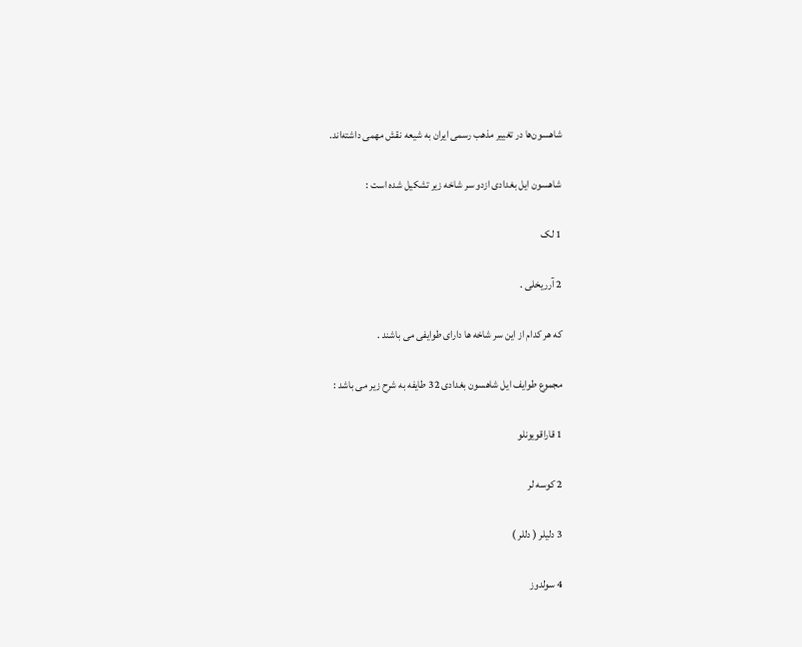شاهسون‌ها در تغییر مذهب رسمی ایران به شیعه نقش مهمی داشته‌اند.

شاهسون ایل بغدادی ازدو سر شاخه زیر تشکیل شده است :

1 لک

2 آرریخلی .

که هر کدام از این سر شاخه ها دارای طوایفی می باشند .

مجموع طوایف ایل شاهسون بغدادی 32 طایفه به شرح زیر می باشد :

1 قاراقویونلو

2 کوسه لر

3 دلیلر ( دللر )

4 سولدوز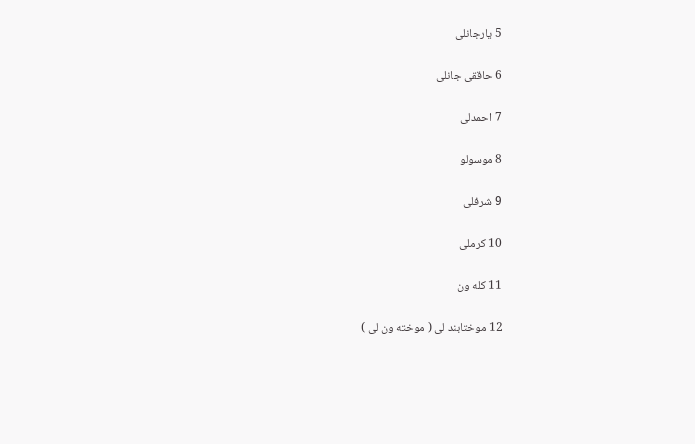5 یارجانلی

6 حاققی جانلی

7 احمدلی

8 موسولو

9 شرفلی

10 کرملی

11 کله ون

12 موختابند لی ( موخته ون لی )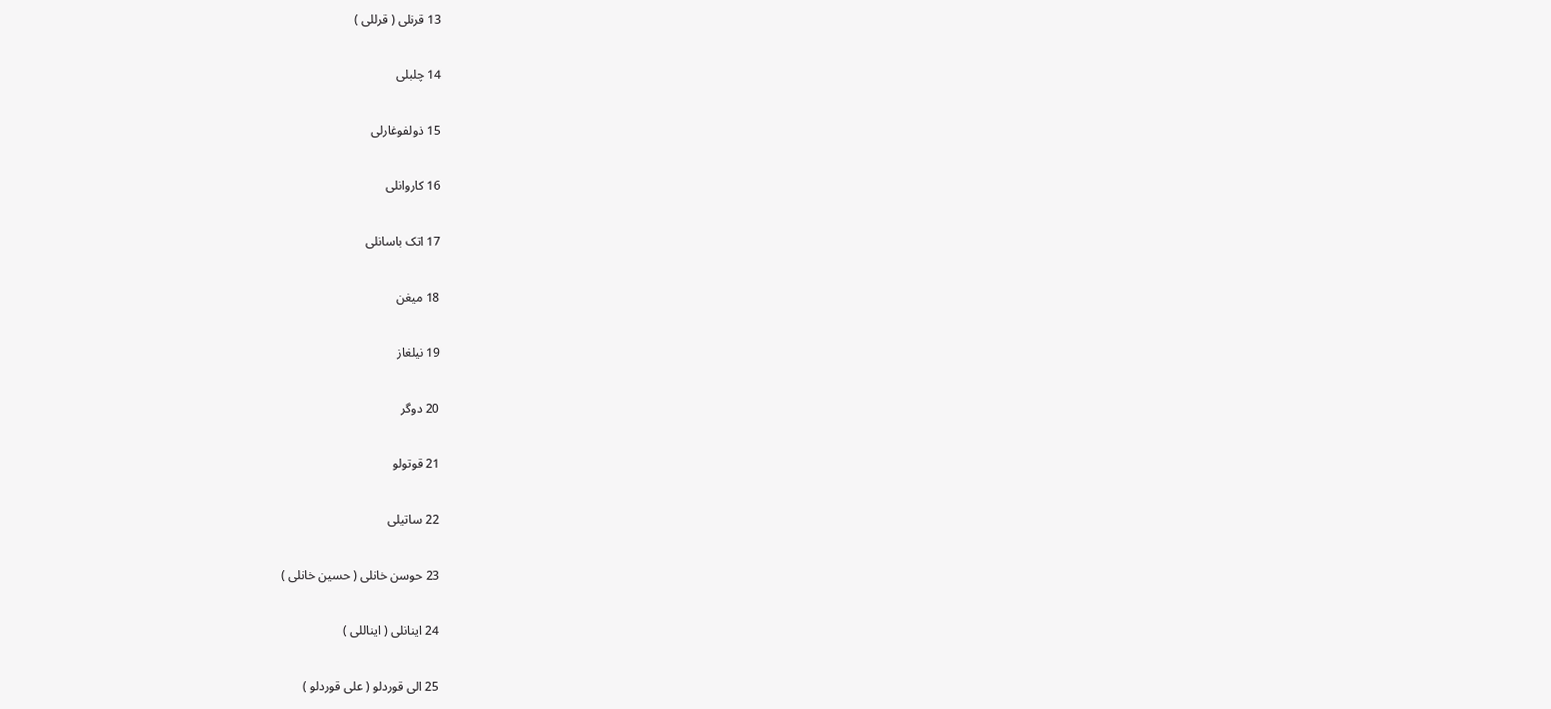13 قرنلی ( قرللی )

14 چلبلی

15 ذولفوغارلی

16 کاروانلی

17 اتک باسانلی

18 میغن

19 نیلغاز

20 دوگر

21 قوتولو

22 ساتیلی

23 حوسن خانلی ( حسین خانلی )

24 اینانلی ( ایناللی )

25 الی قوردلو ( علی قوردلو )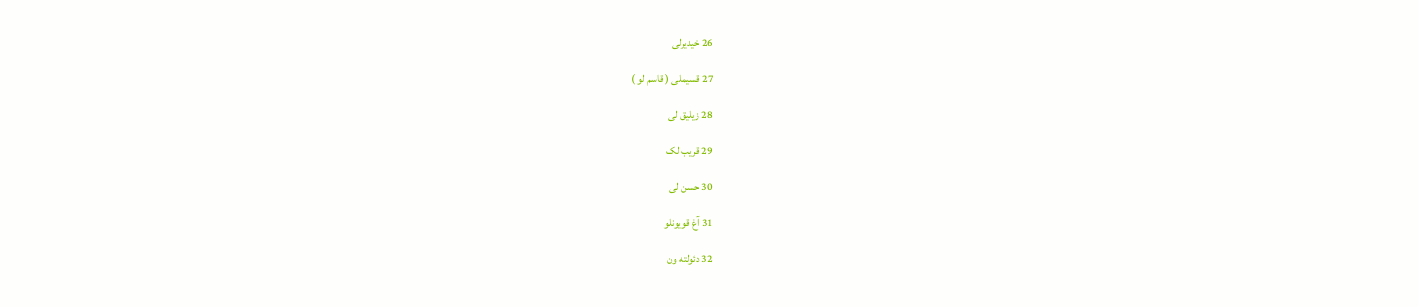26 خیدیرلی

27 قسیملی ( قاسم لو )

28 زیلیق لی

29 قریب لک

30 حسن لی

31 آغ قویونلو

32 دئولته ون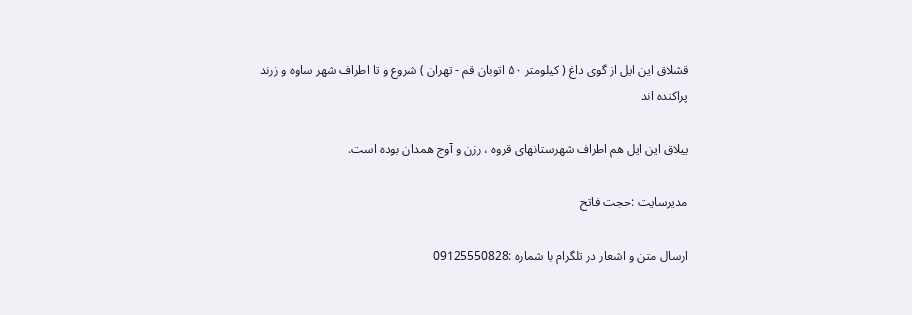قشلاق این ایل از گوی داغ ( کیلومتر ۵۰ اتوبان قم - تهران ) شروع و تا اطراف شهر ساوه و زرند پراکنده اند

ییلاق این ایل هم اطراف شهرستانهای قروه ، رزن و آوج همدان بوده است.

مدیرسایت :حجت فاتح

ارسال متن و اشعار در تلگرام با شماره :09125550828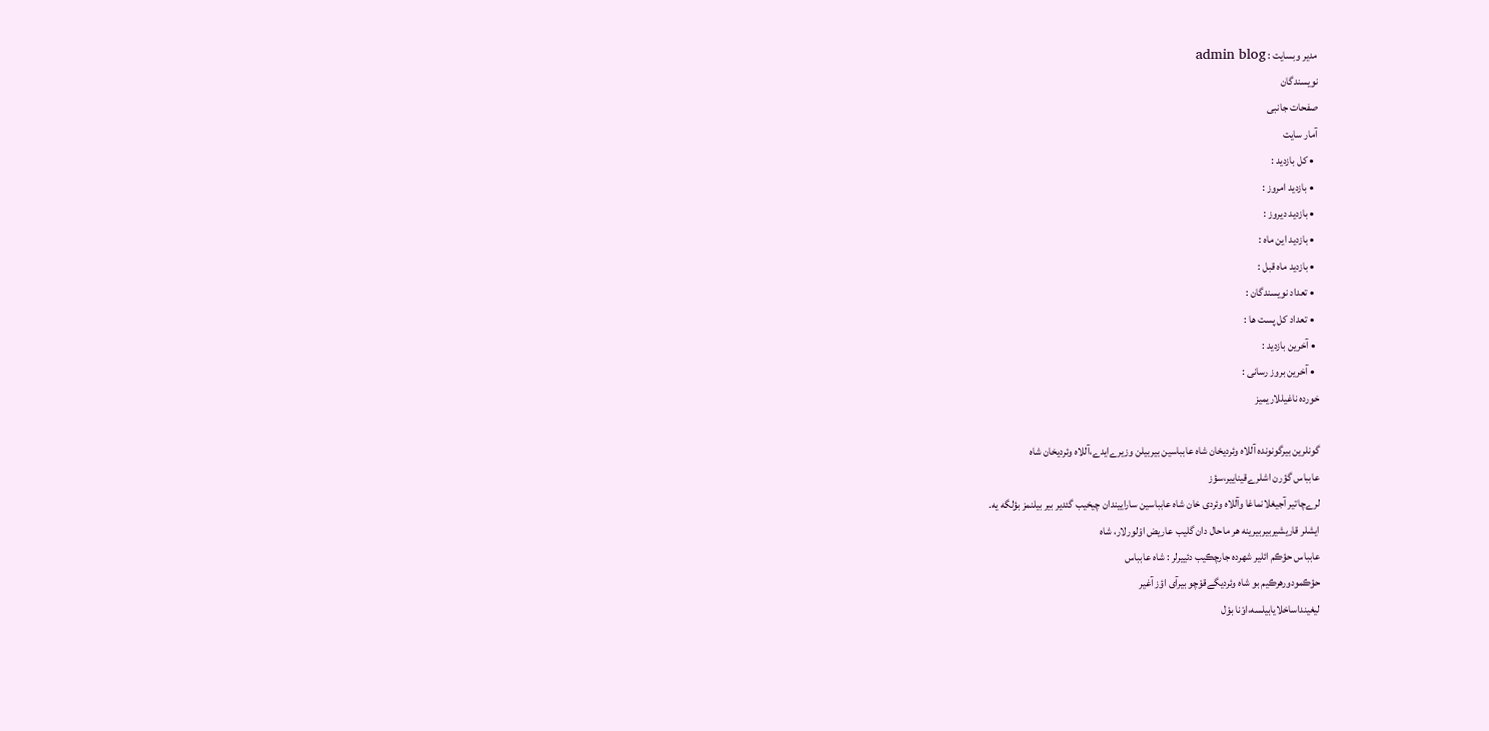مدیر وبسایت : admin blog
نویسندگان
صفحات جانبی
آمار سایت
  • کل بازدید :
  • بازدید امروز :
  • بازدید دیروز :
  • بازدید این ماه :
  • بازدید ماه قبل :
  • تعداد نویسندگان :
  • تعداد کل پست ها :
  • آخرین بازدید :
  • آخرین بروز رسانی :
خورده ناغیللاریمیز

گونلرین بیرگونونده آللاه وئردیخان شاه عابباسین بیربیلن وزیرےایدے،آللاه وئردیخان شاه
عابباس گؤرن اشلرےقیناییر،سؤز
لرےچاتیر آجیغلانماغا وآللاه وئردی خان شاه عابباسین ساراییندان چیخیب گئدیر بیر بیلنمز بؤلگه یه.
ایشلر قاریشیربیربیرینه هر ماحال دان گلیب عاریض اوْلورلار، شاه
عابباس حؤڪم ائلیر شهرده جارچڪیب دئییرلر : شاه عابباس
حؤڪمودورهرڪیم بو شاه وئردیگےقوْچو بیرآی اؤز آغیر
لیغینداساخلایابیلسه،اوْنا بوْل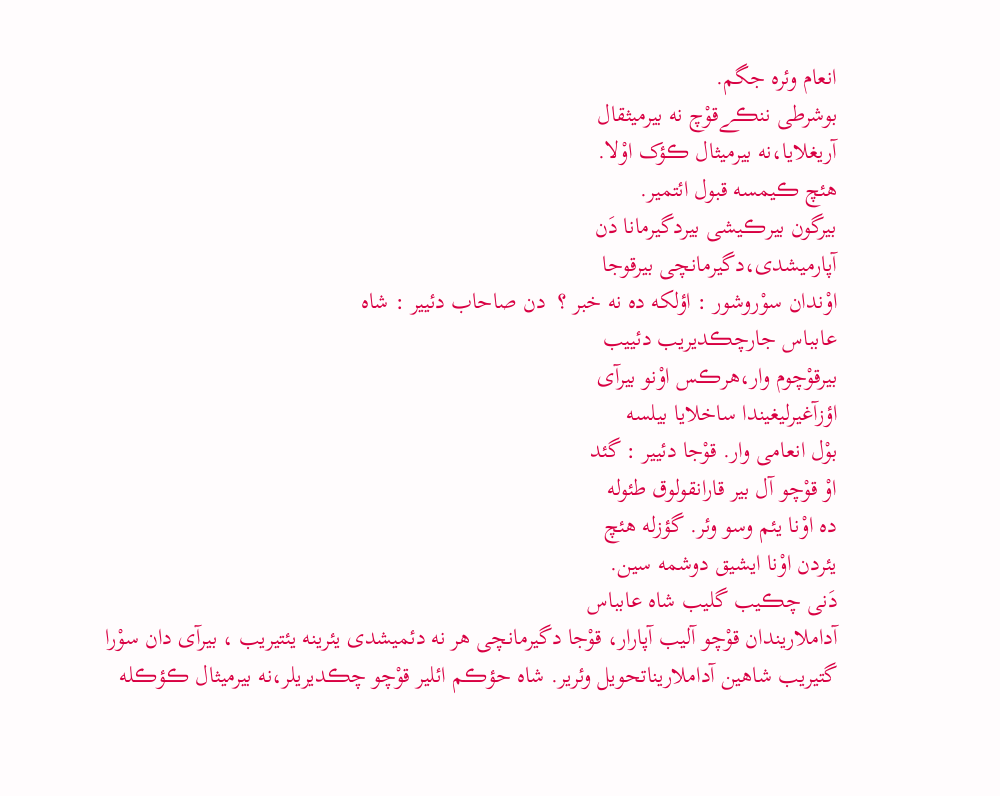انعام وئره جگم.
بوشرطی ننڪےقوْچ نه بیرمیثقال
آریغلایا،نه بیرمیثال ڪؤک اوْلا.
هئچ ڪیمسه قبول ائتمیر.
بیرگون بیرڪیشی بیردگیرمانا دَن
آپارمیشدی،دگیرمانچی بیرقوجا
اوْندان سوْروشور : اؤلکه ده نه خبر ؟  دن صاحاب دئییر : شاه
عابباس جارچڪدیریب دئییب
بیرقوْچوم وار،هرڪس اوْنو بیرآی
اؤزآغیرلیغیندا ساخلایا بیلسه
بوْل انعامی وار. قوْجا دئییر : گئد
اوْ قوْچو آل بیر قارانقولوق طئوله
ده اوْنا یئم وسو وئر. گؤزله هئچ
یئردن اوْنا ایشیق دوشمه سین.
دَنی چڪیب گلیب شاه عابباس
آداملاریندان قوْچو آلیب آپارار، قوْجا دگیرمانچی هر نه دئمیشدی یئرینه یئتیریب ، بیرآی دان سوْرا
گتیریب شاهین آداملاریناتحویل وئریر. شاه حؤڪم ائلیر قوْچو چڪدیریلر،نه بیرمیثال ڪؤڪله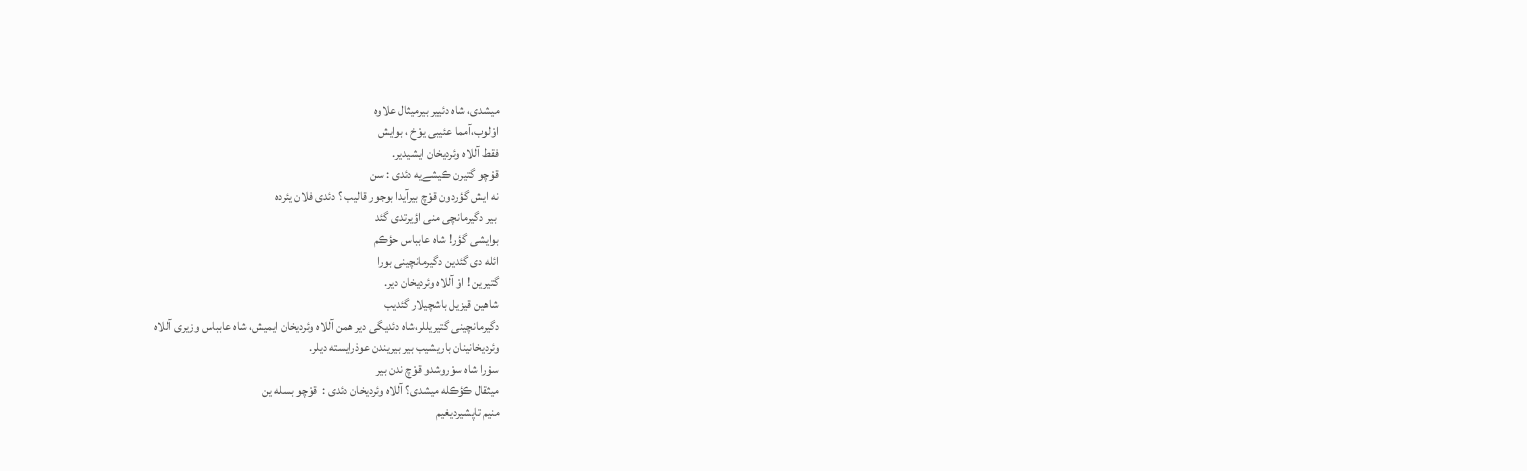میشدی، شاه دئییر بیرمیثال علاوه
اوْلوب،آمما عئیبی یوْخ ، بوایش
فقط آللاه وئردیخان ایشیدیر.
قوْچو گتیرن ڪیشےیه دئدی : سن
نه ایش گؤردون قوْچ بیرآیدا بوجور قالیب ؟ دئدی فلان یئرده
 بیر دگیرمانچی منی اؤیرتدی گئد
بوایشی گؤر! شاه عابباس حؤڪم
ائله دی گئدین دگیرمانچینی بورا
گتیرین ! اوْ آللاه وئردیخان دیر.
شاهین قیزیل باشچیلار گئدیب
دگیرمانچینی گتیریللر،شاه دئدیگی دیر همن آللاه وئردیخان ایمیش، شاه عابباس وزیری آللاه
وئردیخانینان باریشیب بیر بیریندن عوذرایسته دیلر.
سوْرا شاه سوْروشدو قوْچ ندن بیر
میثقال ڪؤڪله میشدی؟ آللاه وئردیخان دئدی :  قوْچو بسله ین
منیم تاپشیردیغیم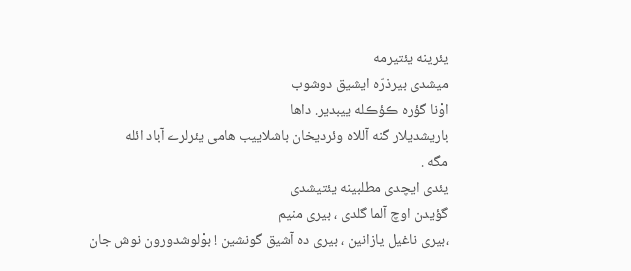یئرینه یئتیرمه
میشدی بیرذرّه ایشیق دوشوب
اوْنا گؤره ڪؤڪله ییبدیر. داها
باریشدیلار گنه آللاه وئردیخان باشلاییب هامی یئرلرے آباد ائله
مگه .
یئدی ایچدی مطلبینه یئتیشدی
گؤیدن اوچ آلما گلدی ، بیری منیم
،بیری ناغیل یازانین ، بیری ده آشیق گونشین ! بوْلوشدورون نوش جان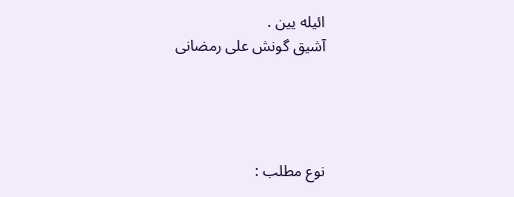ائیله یین .
آشیق گونش علی رمضانی




نوع مطلب :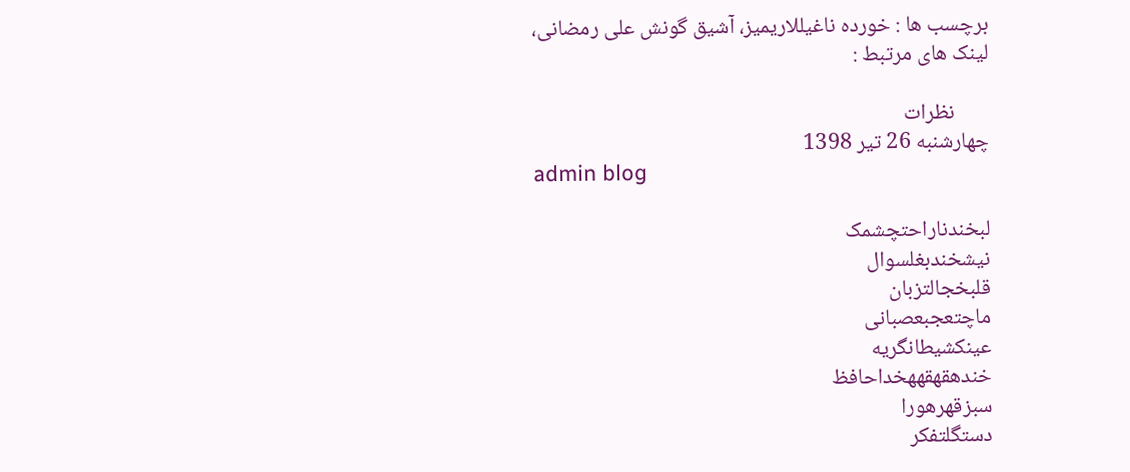برچسب ها : خورده ناغیللاریمیز، آشیق گونش علی رمضانی،
لینک های مرتبط :

       نظرات
چهارشنبه 26 تیر 1398
admin blog

لبخندناراحتچشمک
نیشخندبغلسوال
قلبخجالتزبان
ماچتعجبعصبانی
عینکشیطانگریه
خندهقهقههخداحافظ
سبزقهرهورا
دستگلتفکر